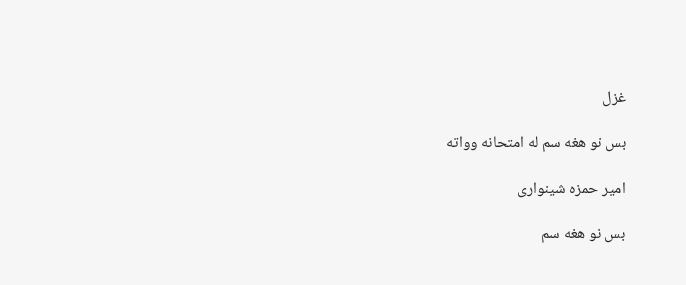غزل

بس نو هغه سم له امتحانه وواته

امیر حمزه شینواری

بس نو هغه سم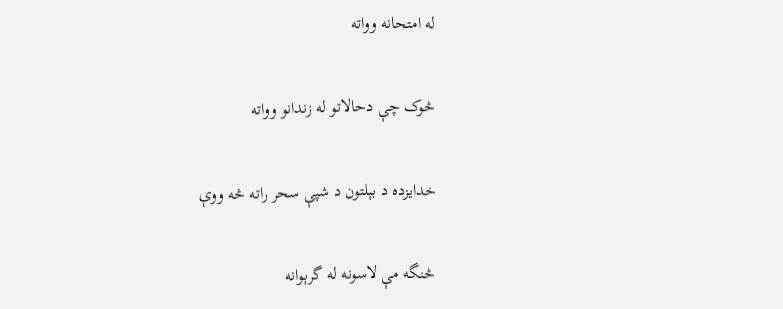له امتحانه وواته

څوک چې دحالاتو له زندانو وواته

خدايزده د بېلتون د شپې سحر راته څه ووې

څنگه مې لاسونه له گرېوانه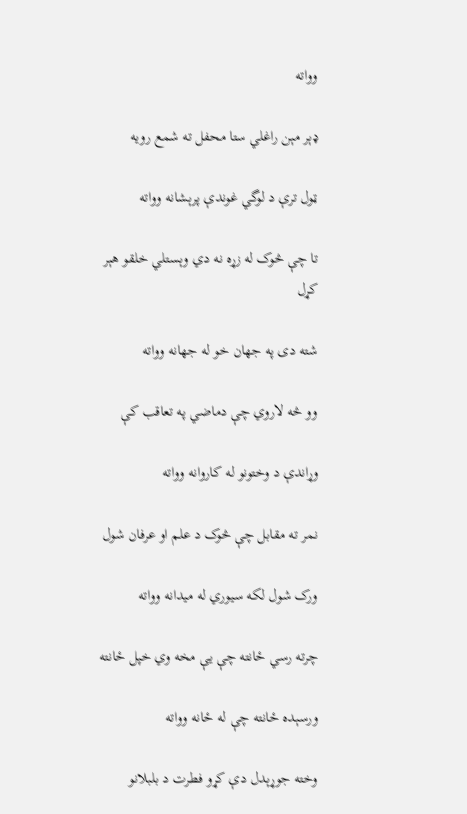وواته

ډېر مېن راغلي ستا محفل ته شمع رويه

ټول ترې د لوگي غوندې پرېشانه وواته

تا چې څوک له زړه نه دي وېستلي خلقو هېر کړل

شته دی په جهان خو له جهانه وواته

وو څه لاروي چې دماضي په تعاقب کې

وړاندې د وختونو له کاروانه وواته

نمر ته مقابل چې څوک د علم او عرفان شول

ورک شول لکه سيوري له ميدانه وواته

چرته رسي ځانته چې يې مخه وي خپل ځانته

ورسېده ځانته چې له ځانه وواته

وخته جوړېدل دې کړو فطرت د بلبلانو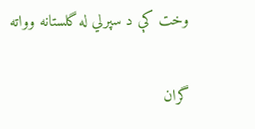وخت کې د سپرلي له گلستانه وواته

گران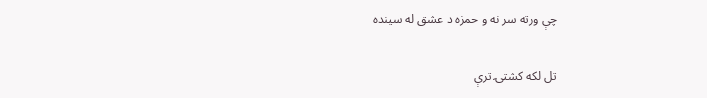چې ورته سر نه و حمزه د عشق له سينده

تل لکه کشتۍ ترې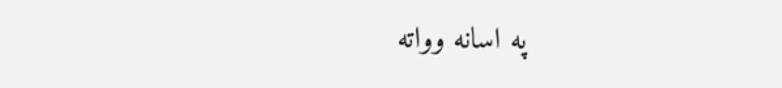په اسانه وواته